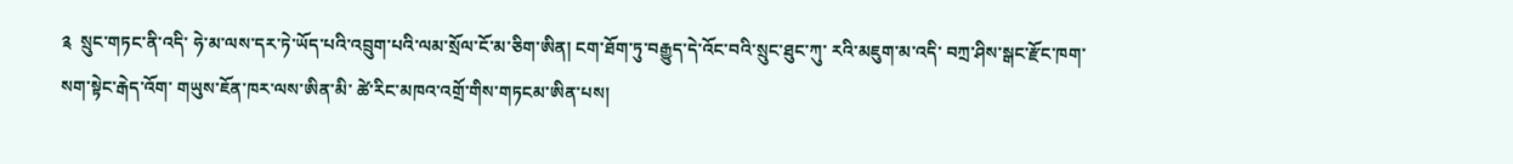༉  སྲུང་གཏང་ནི་འདི་ ཧེ་མ་ལས་དར་ཏེ་ཡོད་པའི་འབྲུག་པའི་ལམ་སྲོལ་ངོ་མ་ཅིག་ཨིན། ངག་ཐོག་ཏུ་བརྒྱུད་དེ་འོང་བའི་སྲུང་ཐུང་ཀུ་ རའི་མཇུག་མ་འདི་ བཀྲ་ཤིས་སྒང་རྫོང་ཁག་སག་སྟེང་རྒེད་འོག་ གཡུས་ཇོན་ཁར་ལས་ཨིན་མི་ ཚེ་རིང་མཁའ་འགྲོ་གིས་གཏངམ་ཨིན་པས།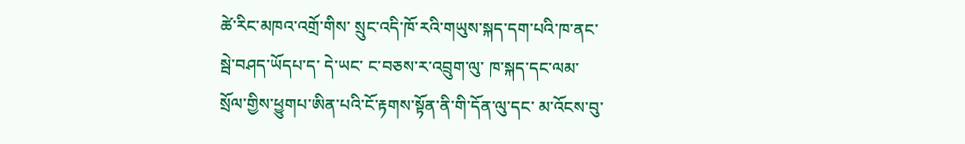ཚེ་རིང་མཁའ་འགྲོ་གིས་ སྲུང་འདི་ཁོ་རའི་གཡུས་སྐད་དག་པའི་ཁ་ནང་སྦེ་བཤད་ཡོདཔ་ད་ དེ་ཡང་ ང་བཅས་ར་འབྲུག་ལུ་ ཁ་སྐད་དང་ལམ་སྲོལ་གྱིས་ཕྱུགཔ་ཨིན་པའི་ངོ་རྟགས་སྟོན་ནི་གི་དོན་ལུ་དང་ མ་འོངས་བུ་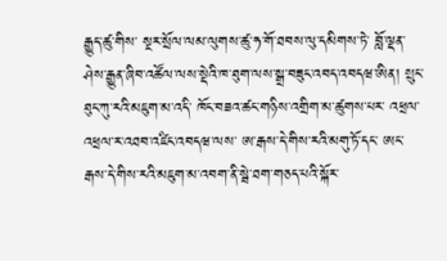རྒྱུད་ཚུ་གིས་ སྔར་སྲོལ་ལམ་ལུགས་ཚུ་ཧ་གོ་ཐབས་ལུ་དམིགས་ཏེ་ བློ་ལྡན་ཤེས་རྒྱུན་ཞིབ་འཚོལ་ལས་སྡེའི་ཁ་ཐུག་ལས་སྒྲ་བཟུང་འབད་འབདཝ་ཨིན། སྲུང་ཐུང་ཀུ་རའི་མཇུག་མ་འདི་ ཁོང་བཟའ་ཚང་གཉིས་འགྲིག་མ་ཚུགས་པར་ འཕྲལ་འཕྲལ་ར་འཐབ་འཛིང་འབདཝ་ལས་ ཨ་རྒས་དེ་གིས་རའི་མགུ་ཏོ་དང་ ཨང་རྒས་དེ་གིས་རའི་མཇུག་མ་འབག་ནི་སྦེ་ཐག་གཅད་པའི་སྐོར་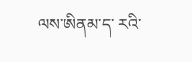ལས་ཨིནམ་ད་ རའི་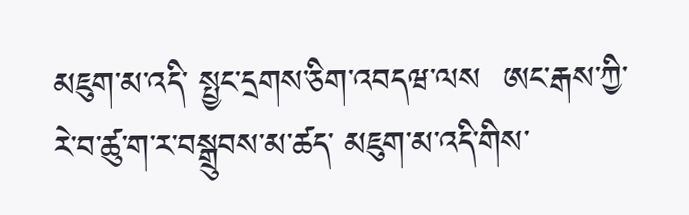མཇུག་མ་འདི་ སྤྱང་དྲགས་ཅིག་འབདཝ་ལས  ཨང་རྒས་ཀྱི་རེ་བ་ཚུ་ག་ར་བསྒྲུབས་མ་ཚད་ མཇུག་མ་འདི་གིས་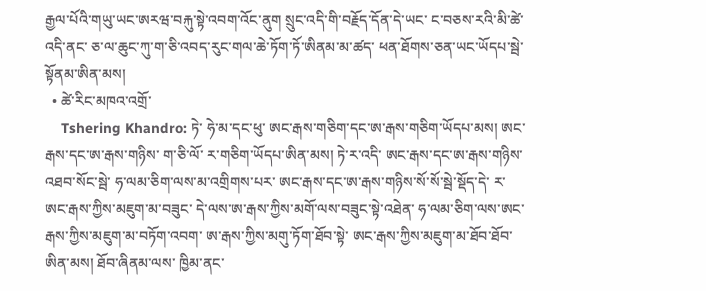རྒྱལ་པོའི་གཡུ་ཡང་ཨརཝ་བརྐུ་སྟེ་འབག་འོང་ནུག སྲུང་འདི་གི་བརྗོད་དོན་དེ་ཡང་ ང་བཅས་རའི་མི་ཚེ་འདི་ནང་ ཅ་ལ་ཆུང་ཀུ་ག་ཅི་འབད་རུང་གལ་ཆེ་ཏོག་ཏོ་ཨིནམ་མ་ཚད་ ཕན་ཐོགས་ཅན་ཡང་ཡོདཔ་སྦེ་སྟོནམ་ཨིན་མས།
  • ཚེ་རིང་མཁའ་འགྲོ་
    Tshering Khandro: ཏེ་ ཧེ་མ་དང་ཕུ་ ཨང་རྒས་གཅིག་དང་ཨ་རྒས་གཅིག་ཡོདཔ་མས། ཨང་རྒས་དང་ཨ་རྒས་གཉིས་ ག་ཅི་ལོ་ ར་གཅིག་ཡོདཔ་ཨིན་མས། ཏེ་ར་འདི་ ཨང་རྒས་དང་ཨ་རྒས་གཉིས་འཐབ་སོང་སྦེ་ ཧ་ལམ་ཅིག་ལས་མ་འགྲིགས་པར་ ཨང་རྒས་དང་ཨ་རྒས་གཉིས་སོ་སོ་སྦེ་སྡོད་དེ་ ར་ཨང་རྒས་ཀྱིས་མཇུག་མ་བཟུང་ དེ་ལས་ཨ་རྒས་ཀྱིས་མགོ་ལས་བཟུང་སྟེ་འཐེན་ ཧ་ལམ་ཅིག་ལས་ཨང་རྒས་ཀྱིས་མཇུག་མ་བཏོག་འབག་ ཨ་རྒས་ཀྱིས་མགུ་ཏོག་ཐོབ་སྟེ་ ཨང་རྒས་ཀྱིས་མཇུག་མ་ཐོབ་ཐོབ་ཨིན་མས། ཐོབ་ཞིནམ་ལས་ ཁྱིམ་ནང་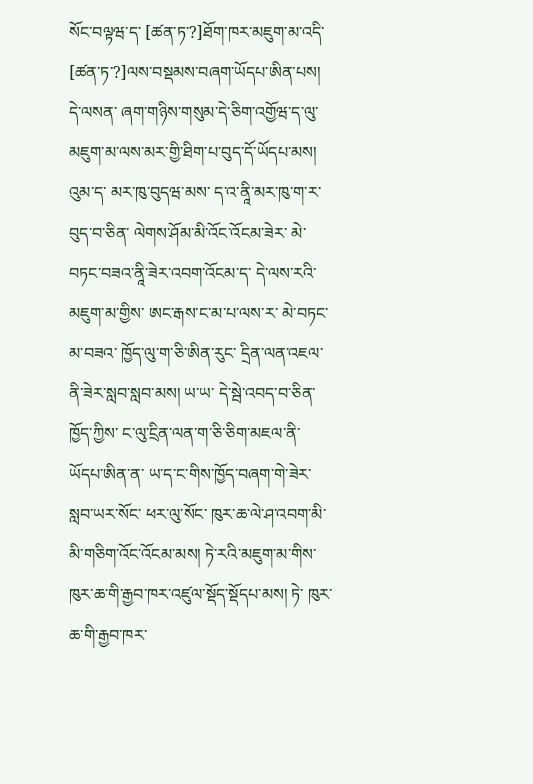སོང་བལྟཝ་ད་ [ཚན་ཏ་?]ཐོག་ཁར་མཇུག་མ་འདི་ [ཚན་ཏ་?]ལས་བསྡམས་བཞག་ཡོདཔ་ཨིན་པས། དེ་ལསན་ ཞག་གཉིས་གསུམ་དེ་ཅིག་འགྱོཝ་ད་ལུ་ མཇུག་མ་ལས་མར་གྱི་ཐིག་པ་བུད་དོ་ཡོདཔ་མས། འུམ་ད་ མར་ཁུ་བུདཝ་མས་ ད་འ་ནཱི་མར་ཁུ་ག་ར་བུད་བ་ཅིན་ ལེགས་ཤོམ་མི་འོང་འོངམ་ཟེར་ མེ་བཏང་བཟའ་ནཱི་ཟེར་འབག་འོངམ་ད་ དེ་ལས་རའི་མཇུག་མ་གྱིས་ ཨང་རྒས་ང་མ་པ་ལས་ར་ མེ་བཏང་མ་བཟའ་ ཁྱོད་ལུ་ག་ཅི་ཨིན་རུང་ དྲིན་ལན་འཇལ་ནི་ཟེར་སླབ་སླབ་མས། ཡ་ཡ་ དེ་སྦེ་འབད་བ་ཅིན་ ཁྱོད་ཀྱིས་ ང་ལུ་ངྲིན་ལན་ག་ཅི་ཅིག་མཇལ་ནི་ཡོདཔ་ཨིན་ན་ ཡ་ད་ང་གིས་ཁྱོད་བཞག་གེ་ཟེར་སླབ་ཡར་སོང་ ཕར་ལུ་སོང་ ཁུར་ཆ་ལེ་ཤ་འབག་མི་ མི་གཅིག་འོང་འོངམ་མས། ཏེ་རའི་མཇུག་མ་གིས་ ཁུར་ཆ་གི་རྒྱབ་ཁར་འཛུལ་སྡོད་སྡོདཔ་མས། ཏེ་ ཁུར་ཆ་གི་རྒྱབ་ཁར་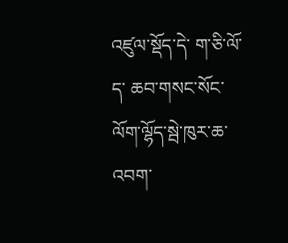འཛུལ་སྡོད་དེ་ ག་ཅི་ལོ་ད་ ཆབ་གསང་སོང་ ལོག་ལྷོད་སྦེ་ཁུར་ཆ་འབག་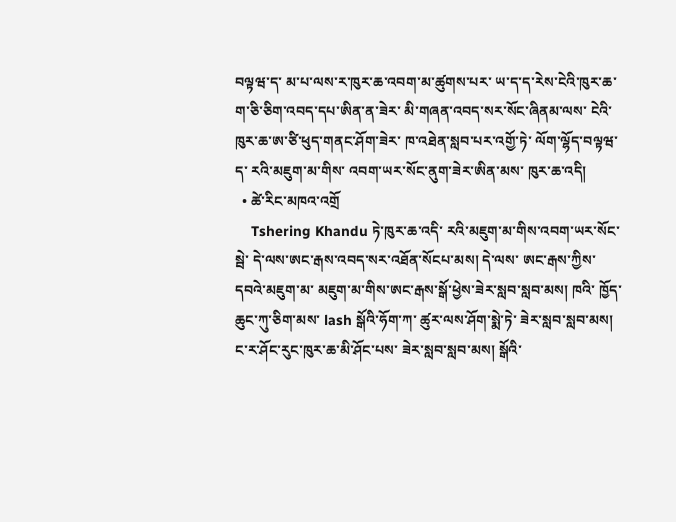བལྟཝ་ད་ མ་པ་ལས་ར་ཁུར་ཆ་འབག་མ་ཚུགས་པར་ ཡ་ད་ད་རེས་ངེའི་ཁུར་ཆ་ག་ཅི་ཅིག་འབད་དཔ་ཨིན་ན་ཟེར་ མི་གཞན་འབད་སར་སོང་ཞིནམ་ལས་ ངེའི་ཁུར་ཆ་ཨ་ཙི་ཕུད་གནང་ཤོག་ཟེར་ ཁ་འཐེན་སླབ་པར་འགྱོ་ཏེ་ ལོག་ལྷོད་བལྟཝ་ད་ རའི་མཇུག་མ་གིས་ འབག་ཡར་སོང་ནུག་ཟེར་ཨིན་མས་ ཁུར་ཆ་འདི།
  • ཚེ་རིང་མཁའ་འགྲོ
    Tshering Khandu ཏེ་ཁུར་ཆ་འདི་ རའི་མཇུག་མ་གིས་འབག་ཡར་སོང་སྦེ་ དེ་ལས་ཨང་རྒས་འབད་སར་འཐོན་སོངཔ་མས། དེ་ལས་ ཨང་རྒས་ཀྱིས་ དབའེ་མཇུག་མ་ མཇུག་མ་གིས་ཨང་རྒས་སྒོ་ཕྱེས་ཟེར་སླབ་སླབ་མས། ཁའི་ ཁྱོད་ཆུང་ཀུ་ཅིག་མས་ lash སྒོའི་ཧོག་ཀ་ ཚུར་ལས་ཤོག་སྨེ་ཏེ་ ཟེར་སླབ་སླབ་མས། ང་ར་ཤོང་རུང་ཁུར་ཆ་མི་ཤོང་པས་ ཟེར་སླབ་སླབ་མས། སྒོའི་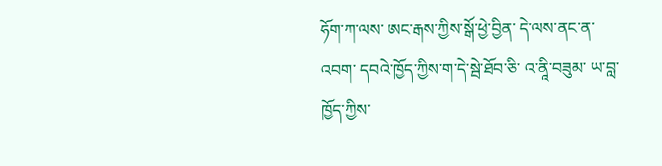ཧོག་ཀ་ལས་ ཨང་རྒས་ཀྱིས་སྒོ་ཕྱེ་བྱིན་ དེ་ལས་ནང་ན་འབག་ དབའེ་ཁྱོད་ཀྱིས་ག་དེ་སྦེ་ཐོབ་ཅི་ འ་ནཱི་བཟུམ་ ཡ་བླ་ ཁྱོད་ཀྱིས་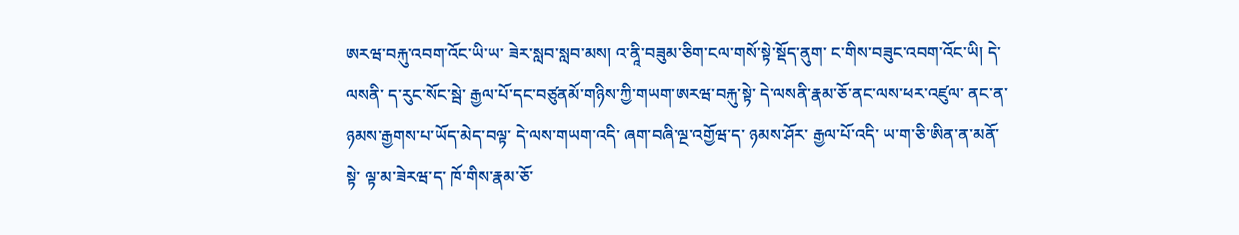ཨརཝ་བརྐུ་འབག་འོང་ཡི་ཡ་ ཟེར་སླབ་སླབ་མས། འ་ནཱི་བཟུམ་ཅིག་ངལ་གསོ་སྟེ་སྡོད་ནུག་ ང་གིས་བཟུང་འབག་འོང་ཡི། དེ་ལསནི་ ད་རུང་སོང་སྦེ་ རྒྱལ་པོ་དང་བཙུནམོ་གཉིས་ཀྱི་གཡག་ཨརཝ་བརྐུ་སྟེ་ དེ་ལསནི་རྣམ་ཅོ་ནང་ལས་ཕར་འཛུལ་ ནང་ན་ཉམས་རྒྱགས་པ་ཡོད་མེད་བལྟ་ དེ་ལས་གཡག་འདི་ ཞག་བཞི་ལྔ་འགྱོཝ་ད་ ཉམས་ཤོར་ རྒྱལ་པོ་འདི་ ཡ་ག་ཅི་ཨིན་ན་མནོ་སྟེ་ ལྟ་མ་ཟེརཝ་ད་ ཁོ་གིས་རྣམ་ཅོ་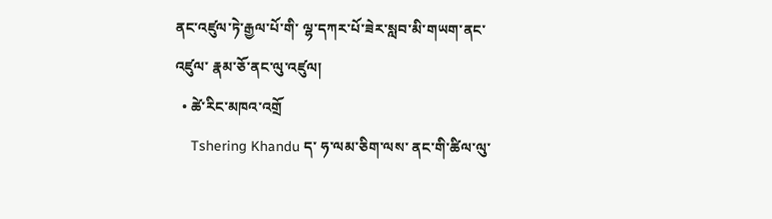ནང་འཛུལ་ཏེ་རྒྱལ་པོ་གི་ ལྷ་དཀར་པོ་ཟེར་སླབ་མི་གཡག་ནང་འཛུལ་ རྣམ་ཅོ་ནང་ལུ་འཛུལ།
  • ཚེ་རིང་མཁའ་འགྲོ
    Tshering Khandu ད་ ཧ་ལམ་ཅིག་ལས་ ནང་གི་ཚིལ་ལུ་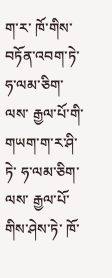ག་ར་ ཁོ་གིས་བཏོན་འབག་ཏེ་ ཧ་ལམ་ཅིག་ལས་ རྒྱལ་པོ་གི་གཡག་ག་ར་ཤི་ཏེ་ ཧ་ལམ་ཅིག་ལས་ རྒྱལ་པོ་གིས་ཤེས་ཏེ་ ཁོ་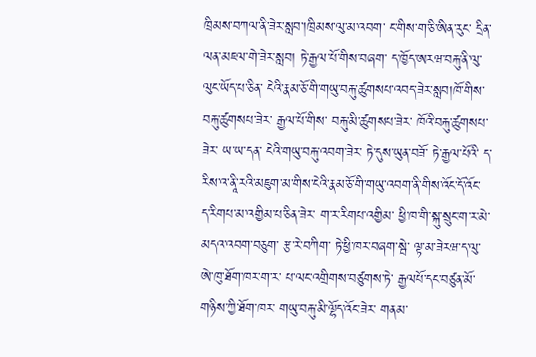ཁྲིམས་བཀལ་ནི་ཟེར་སླབ་།ཁྲིམས་ལུ་མ་འབག་ ང་གིས་ག་ཅི་ཨིན་རུང་ དྲིན་ལན་མཇལ་གེ་ཟེར་སླབ། ཏེ་རྒྱལ་པོ་གིས་བཞག་ ད་ཁྱོད་ཨརཝ་བརྐུ་ནི་ལུ་ ལུང་ཡོད་པ་ཅིན་ ངེའི་རྣམ་ཅོ་གི་གཡུ་བརྐུ་ཚུགསཔ་འབད་ཟེར་སླབ།ཁོ་གིས་བརྐུ་ཚུགསཔ་ཟེར་ རྒྱལ་པོ་གིས་ བརྐུ་མི་ཚུགསཔ་ཟེར་ ཁོའི་བརྐུ་ཚུགསཔ་ཟེར་ ཡ་ཡ་དན་ ངེའི་གཡུ་བརྐུ་འབག་ཟེར་ ཏེ་དུས་ཡུན་བཟོ་ ཏེ་རྒྱལ་པོའི་ ད་རིས་འ་ནཱི་རའི་མཇུག་མ་གིས་ངེའི་རྣམ་ཅོ་གི་གཡུ་འབག་ནི་གིས་འོང་དོ་འོང་ ད་རིགཔ་མ་འགྱིམ་པ་ཅིན་ཟེར་ ག་ར་རིགཔ་འགྱིམ་ ཕྱི་ཁ་གི་སྐུ་སྲུང་ག་ར་མེ་མདའ་འབག་བཅུག་ རྩ་རེ་བཀིག་ ཏེ་ཕྱི་ཁར་བཞག་སྦེ་ ལྟ་མ་ཟེརཝ་ད་ལུ་ཨེ་ཁུ་ཐོག་ཁར་ག་ར་ པ་ལང་འགྲིགས་བཙུགས་ཏེ་ རྒྱལཔོ་དང་བཙུན་མོ་གཉིས་ཀྱི་ཐོག་ཁར་ གཡུ་བརྐུ་མི་ལྷོད་འོང་ཟེར་ གནམ་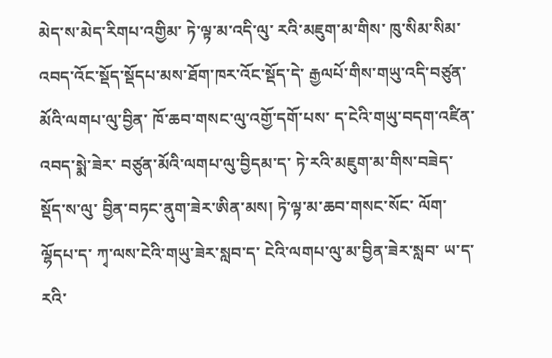མེད་ས་མེད་རིགཔ་འགྱིམ་ ཏེ་ལྟ་མ་འདི་ལུ་ རའི་མཇུག་མ་གིས་ ཁུ་སིམ་སིམ་འབད་འོང་སྡོད་སྡོདཔ་མས་ཐོག་ཁར་འོང་སྡོད་དེ་ རྒྱལཔོ་གིས་གཡུ་འདི་བཙུན་མོའི་ལགཔ་ལུ་བྱིན་ ཁོ་ཆབ་གསང་ལུ་འགྱོ་དགོ་པས་ ད་ངེའི་གཡུ་བདག་འཛིན་འབད་སྨེ་ཟེར་ བཙུན་མོའི་ལགཔ་ལུ་བྱིདམ་ད་ ཏེ་རའི་མཇུག་མ་གིས་བཟེད་སྡོད་ས་ལུ་ བྱིན་བཏང་ནུག་ཟེར་ཨིན་མས། ཏེ་ལྟ་མ་ཆབ་གསང་སོང་ ལོག་ལྷོདཔ་ད་ ཀྭ་ལས་ངེའི་གཡུ་ཟེར་སླབ་ད་ ངེའི་ལགཔ་ལུ་མ་བྱིན་ཟེར་སླབ་ ཡ་ད་རའི་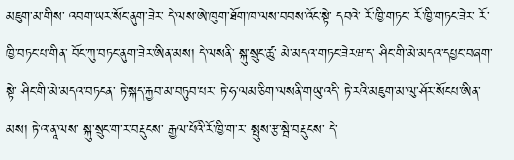མཇུག་མ་གིས་ འབག་ཡར་སོང་ནུག་ཟེར་ དེ་ལས་ཨེ་ཁུག་ཐོག་ཁ་ལས་བབས་འོང་སྟེ་ དབའེ་ རོ་ཁྱི་གཏང་ རོ་ཁྱི་གཏང་ཟེར་ རོ་ཁྱི་བཏང་པ་གིན་ བོང་ཀུ་བཏང་ནུག་ཟེར་ཨིན་མས། དེ་ལསནི་ སྐུ་སྲུང་ཚུ་ མེ་མདའ་གཏང་ཟེརཝ་ད་ ཤིང་གི་མེ་མདའ་དཔྱང་བཞག་སྟེ་ ཤིང་གི་མེ་མདའ་བཏངན་ ཏེ་སྐད་རྐྱབ་མ་བཏུབ་པར་ ཏེ་ཧ་ལམ་ཅིག་ལསནི་གཡུ་འདི་ ཏེ་རའི་མཇུག་མ་ལུ་ཤོར་སོངཔ་ཨིན་མས། ཏེ་འ་ནཱ་ལས་ སྐུ་སྲུང་ག་ར་བརྡུངས་ རྒྱལ་པོའི་རོ་ཁྱི་ག་ར་ སྤུས་རྩ་སྦེ་བརྡུངས་ དེ་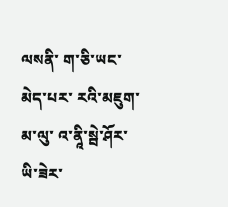ལསནི་ ག་ཅི་ཡང་མེད་པར་ རའི་མཇུག་མ་ལུ་ འ་ནཱི་སྦེ་ཤོར་ཡི་ཟེར་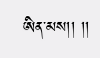ཨིན་མས།། །།